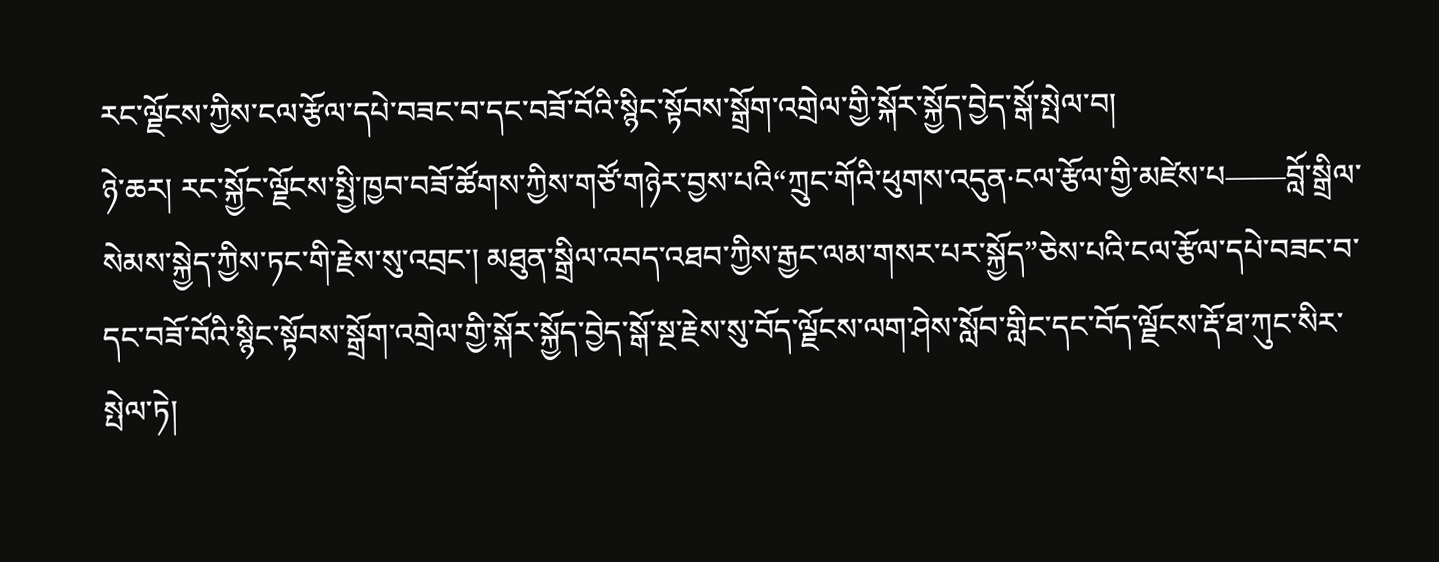རང་ལྗོངས་ཀྱིས་ངལ་རྩོལ་དཔེ་བཟང་བ་དང་བཟོ་བོའི་སྙིང་སྟོབས་སྒྲོག་འགྲེལ་གྱི་སྐོར་སྐྱོད་བྱེད་སྒོ་སྤེལ་བ།
ཉེ་ཆར། རང་སྐྱོང་ལྗོངས་སྤྱི་ཁྱབ་བཟོ་ཚོགས་ཀྱིས་གཙོ་གཉེར་བྱས་པའི“ཀྲུང་གོའི་ཕུགས་འདུན·ངལ་རྩོལ་གྱི་མཛེས་པ——བློ་སྒྲིལ་སེམས་སྐྱེད་ཀྱིས་ཏང་གི་རྗེས་སུ་འབྲང་། མཐུན་སྒྲིལ་འབད་འཐབ་ཀྱིས་རྒྱང་ལམ་གསར་པར་སྐྱོད”ཅེས་པའི་ངལ་རྩོལ་དཔེ་བཟང་བ་དང་བཟོ་བོའི་སྙིང་སྟོབས་སྒྲོག་འགྲེལ་གྱི་སྐོར་སྐྱོད་བྱེད་སྒོ་སྔ་རྗེས་སུ་བོད་ལྗོངས་ལག་ཤེས་སློབ་གླིང་དང་བོད་ལྗོངས་རྡོ་ཐ་ཀུང་སིར་སྤེལ་ཏེ།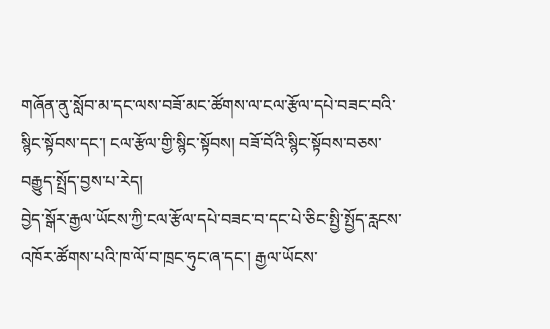གཞོན་ནུ་སློབ་མ་དང་ལས་བཟོ་མང་ཚོགས་ལ་ངལ་རྩོལ་དཔེ་བཟང་བའི་སྙིང་སྟོབས་དང་། ངལ་རྩོལ་གྱི་སྙིང་སྟོབས། བཟོ་བོའི་སྙིང་སྟོབས་བཅས་བརྒྱུད་སྤྲོད་བྱས་པ་རེད།
བྱེད་སྒོར་རྒྱལ་ཡོངས་ཀྱི་ངལ་རྩོལ་དཔེ་བཟང་བ་དང་པེ་ཅིང་སྤྱི་སྤྱོད་རླངས་འཁོར་ཚོགས་པའི་ཁ་ལོ་བ་ཁྲང་ཧུང་ཞ་དང་། རྒྱལ་ཡོངས་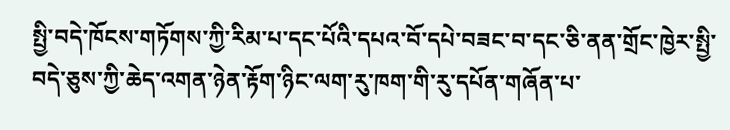སྤྱི་བདེ་ཁོངས་གཏོགས་ཀྱི་རིམ་པ་དང་པོའི་དཔའ་བོ་དཔེ་བཟང་བ་དང་ཅི་ནན་གྲོང་ཁྱེར་སྤྱི་བདེ་ཅུས་ཀྱི་ཆེད་འགན་ཉེན་རྟོག་ཉིང་ལག་རུ་ཁག་གི་རུ་དཔོན་གཞོན་པ་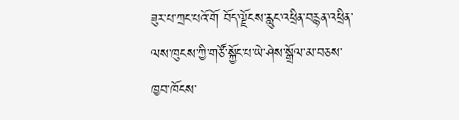ཟུར་པ་ཀྲང་པའོ་གོ བོད་ལྗོངས་རླུང་འཕྲིན་བརྙན་འཕྲིན་ལས་ཁུངས་ཀྱི་གཙོ་སྐྱོང་པ་ཡེ་ཤེས་སྒྲོལ་མ་བཅས་ཁྱབ་ཁོངས་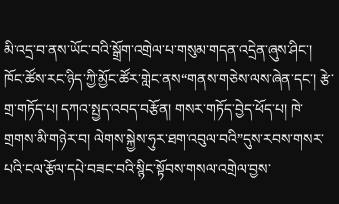མི་འདྲ་བ་ནས་ཡོང་བའི་སྒྲོག་འགྲེལ་པ་གསུམ་གདན་འདྲེན་ཞུས་ཤིང་། ཁོང་ཚོས་རང་ཉིད་ཀྱི་མྱོང་ཚོར་གླེང་ནས“གནས་གཅེས་ལས་ཞེན་དང་། རྩེ་གྲ་གཏོད་པ། དཀའ་སྤྱད་འབད་བརྩོན། གསར་གཏོད་བྱེད་ཕོད་པ། ཁེ་གྲགས་མི་གཉེར་བ། ལེགས་སྐྱེས་ཧུར་ཐག་འབུལ་བའི”དུས་རབས་གསར་པའི་ངལ་རྩོལ་དཔེ་བཟང་བའི་སྙིང་སྟོབས་གསལ་འགྲེལ་བྱས་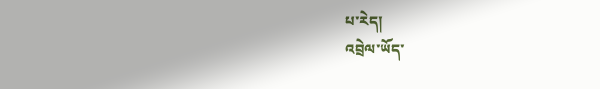པ་རེད།
འབྲེལ་ཡོད་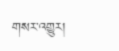གསར་འགྱུར།